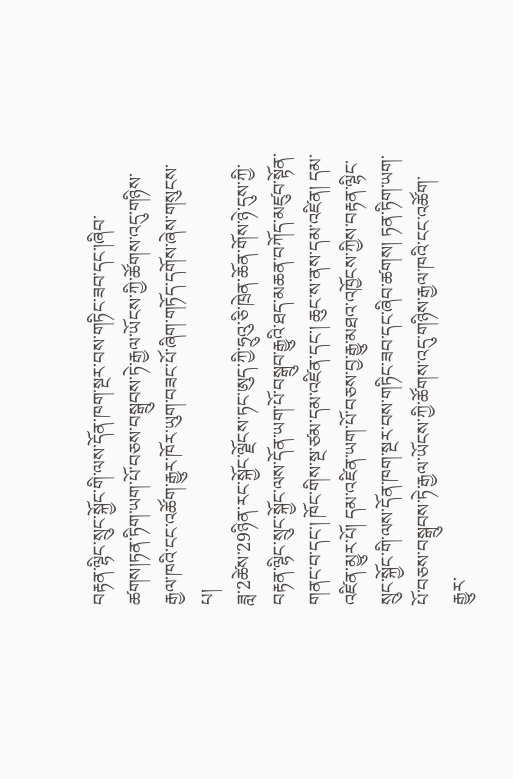བརྟན་ལྷིང་སྲུང་སྐྱོང་གི་ལས་དོན་ཁག་སྔར་བས་གཏིང་ཟབ་དང་།ཞིབ་ཚགས།ཏན་ཏིག་ཡག་པོ་བཅས་བསྒྲུབས་ཏེ་རྒྱལ་ཡོངས་ཀྱི་ཚོགས་འདུ་གཉིས་རྒྱལ་ཁའི་ངང་འཚོག་རྒྱུར་ཁོར་ཡུག་བཟང་པོ་ཞིག་གཏོད་དགོས་ཞེས་གསུངས་པ།
ཟླ་2ཚེས་29ཉིན་རང་སྐྱོང་ལྗོངས་ཏང་ཨུད་ཀྱི་ཧྲུའུ་ཅི་ཁྲེན་ཆོན་གོས་ཉེ་དུས་ཀྱི་བརྟན་ལྷིང་སྲུང་སྐྱོང་ལས་དོན་ཡག་པོ་བསྒྲུབ་རྒྱུའི་ཐད་མཆན་བཀོད་མཛུབ་སྟོན་གནང་བ་དང་། ཁོང་གིས་སྔ་ཙམ་དམ་འཛིན་དང་། ཆུང་ས་ནས་དམ་འཛིན། དམ་འཛིན་མྱུར་པོ། དམ་འཛིན་ཡག་པོ་བཅས་བྱ་རྒྱུ་མཐའ་འཁྱོངས་ཀྱིས་བརྟན་ལྷིང་སྲུང་སྐྱོང་གི་ལས་དོན་ཁག་སྔར་བས་གཏིང་ཟབ་དང་ཞིབ་ཚགས། ཏན་ཏིག་ཡག་པོ་བཅས་བསྒྲུབས་ཏེ་རྒྱལ་ཡོངས་ཀྱི་ཚོགས་འདུ་གཉིས་རྒྱལ་ཁའི་ངང་འཚོག་རྒྱུར་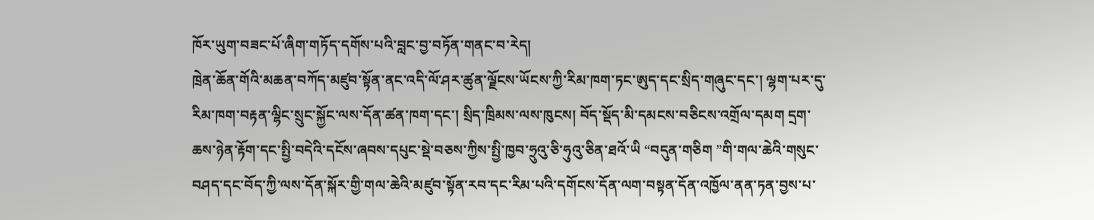ཁོར་ཡུག་བཟང་པོ་ཞིག་གཏོད་དགོས་པའི་བླང་བྱ་བཏོན་གནང་བ་རེད།
ཁྲེན་ཆོན་གོའི་མཆན་བཀོད་མཛུབ་སྟོན་ནང་འདི་ལོ་ཤར་ཚུན་ལྗོངས་ཡོངས་ཀྱི་རིམ་ཁག་ཏང་ཨུད་དང་སྲིད་གཞུང་དང་། ལྷག་པར་དུ་རིམ་ཁག་བརྟན་ལྷིང་སྲུང་སྐྱོང་ལས་དོན་ཚན་ཁག་དང་། སྲིད་ཁྲིམས་ལས་ཁུངས། བོད་སྡོད་མི་དམངས་བཅིངས་འགྲོལ་དམག དྲག་ཆས་ཉེན་རྟོག་དང་སྤྱི་བདེའི་དངོས་ཞབས་དཔུང་སྡེ་བཅས་ཀྱིས་སྤྱི་ཁྱབ་ཧྲུའུ་ཅི་ཧུའུ་ཅིན་ཐའོ་ཡི “བདུན་གཅིག ”གི་གལ་ཆེའི་གསུང་བཤད་དང་བོད་ཀྱི་ལས་དོན་སྐོར་གྱི་གལ་ཆེའི་མཛུབ་སྟོན་རབ་དང་རིམ་པའི་དགོངས་དོན་ལག་བསྟན་དོན་འཁྱོལ་ནན་ཏན་བྱས་པ་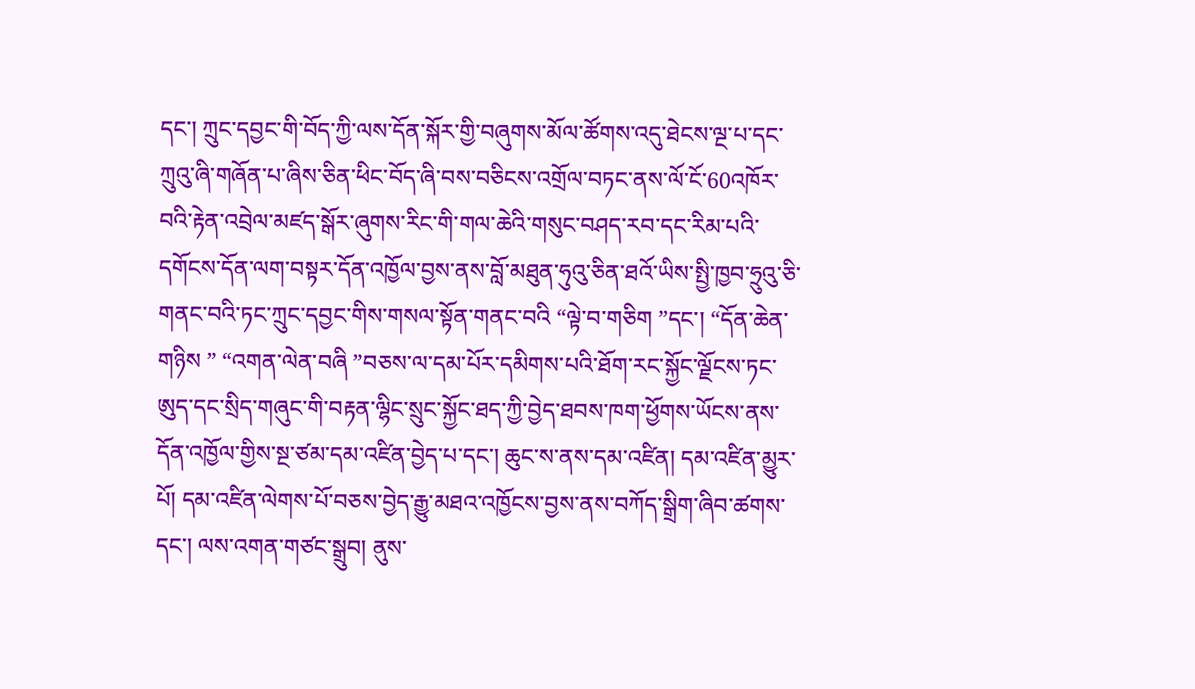དང་། ཀྲུང་དབྱང་གི་བོད་ཀྱི་ལས་དོན་སྐོར་གྱི་བཞུགས་མོལ་ཚོགས་འདུ་ཐེངས་ལྔ་པ་དང་ཀྲུའུ་ཞི་གཞོན་པ་ཞིས་ཅིན་ཕིང་བོད་ཞི་བས་བཅིངས་འགྲོལ་བཏང་ནས་ལོ་ངོ་60འཁོར་བའི་རྟེན་འབྲེལ་མཛད་སྒོར་ཞུགས་རིང་གི་གལ་ཆེའི་གསུང་བཤད་རབ་དང་རིམ་པའི་དགོངས་དོན་ལག་བསྟར་དོན་འཁྱོལ་བྱས་ནས་བློ་མཐུན་ཧུའུ་ཅིན་ཐའོ་ཡིས་སྤྱི་ཁྱབ་ཧྲུའུ་ཅི་གནང་བའི་ཏང་ཀྲུང་དབྱང་གིས་གསལ་སྟོན་གནང་བའི “ལྟེ་བ་གཅིག ”དང་། “དོན་ཆེན་གཉིས ” “འགན་ལེན་བཞི ”བཅས་ལ་དམ་པོར་དམིགས་པའི་ཐོག་རང་སྐྱོང་ལྗོངས་ཏང་ཨུད་དང་སྲིད་གཞུང་གི་བརྟན་ལྷིང་སྲུང་སྐྱོང་ཐད་ཀྱི་བྱེད་ཐབས་ཁག་ཕྱོགས་ཡོངས་ནས་དོན་འཁྱོལ་གྱིས་སྔ་ཙམ་དམ་འཛིན་བྱེད་པ་དང་། ཆུང་ས་ནས་དམ་འཛིན། དམ་འཛིན་མྱུར་པོ། དམ་འཛིན་ལེགས་པོ་བཅས་བྱེད་རྒྱུ་མཐའ་འཁྱོངས་བྱས་ནས་བཀོད་སྒྲིག་ཞིབ་ཚགས་དང་། ལས་འགན་གཙང་སྒྲུབ། ནུས་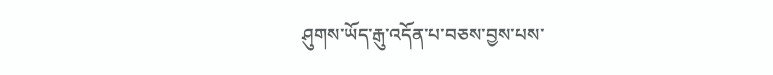ཤུགས་ཡོད་རྒུ་འདོན་པ་བཅས་བྱས་པས་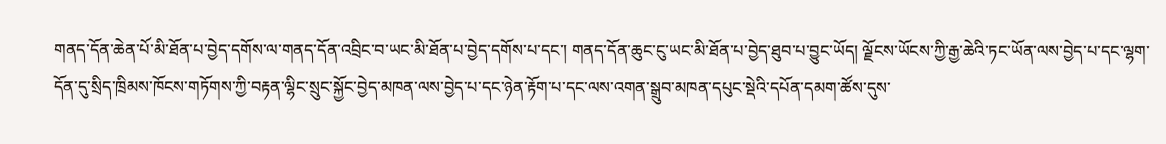གནད་དོན་ཆེན་པོ་མི་ཐོན་པ་བྱེད་དགོས་ལ་གནད་དོན་འབྲིང་བ་ཡང་མི་ཐོན་པ་བྱེད་དགོས་པ་དང་། གནད་དོན་ཆུང་ངུ་ཡང་མི་ཐོན་པ་བྱེད་ཐུབ་པ་བྱུང་ཡོད། ལྗོངས་ཡོངས་ཀྱི་རྒྱ་ཆེའི་ཏང་ཡོན་ལས་བྱེད་པ་དང་ལྷག་དོན་དུ་སྲིད་ཁྲིམས་ཁོངས་གཏོགས་ཀྱི་བརྟན་ལྷིང་སྲུང་སྐྱོང་བྱེད་མཁན་ལས་བྱེད་པ་དང་ཉེན་རྟོག་པ་དང་ལས་འགན་སྒྲུབ་མཁན་དཔུང་སྡེའི་དཔོན་དམག་ཚོས་དུས་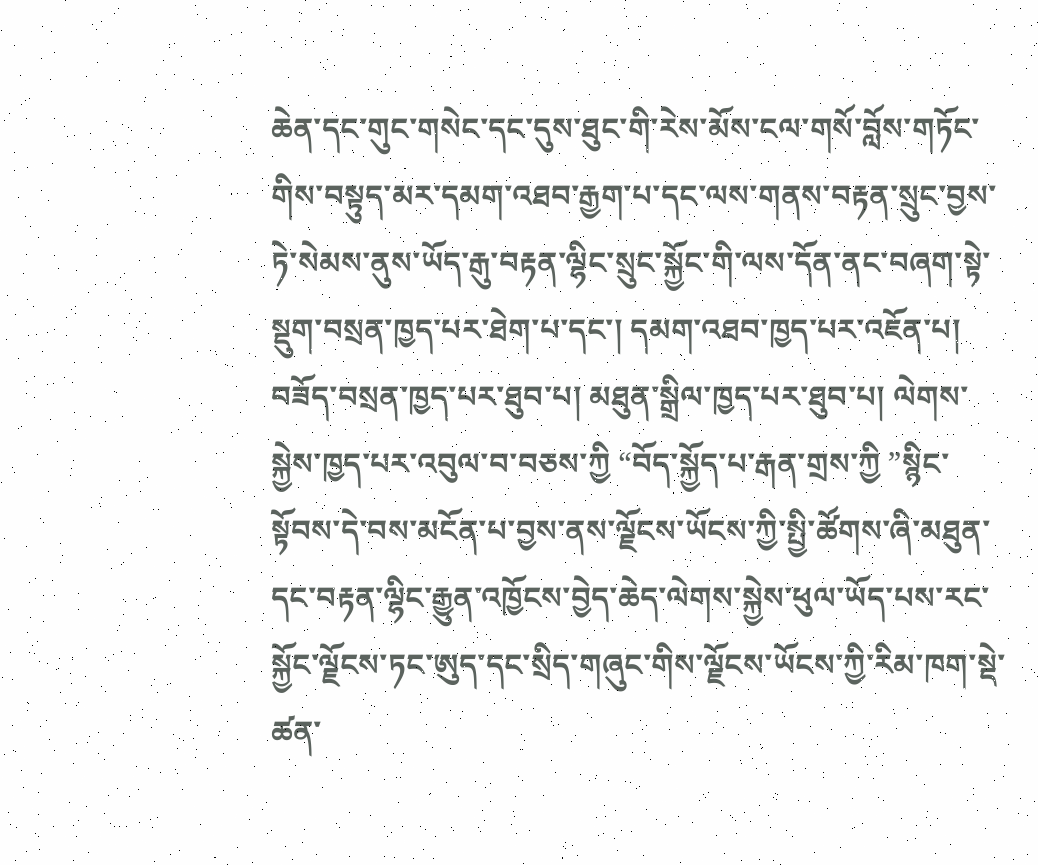ཆེན་དང་གུང་གསེང་དང་དུས་ཐུང་གི་རེས་མོས་ངལ་གསོ་བློས་གཏོང་གིས་བསྟུད་མར་དམག་འཐབ་རྒྱག་པ་དང་ལས་གནས་བརྟན་སྲུང་བྱས་ཏེ་སེམས་ནུས་ཡོད་རྒུ་བརྟན་ལྷིང་སྲུང་སྐྱོང་གི་ལས་དོན་ནང་བཞག་སྟེ་སྡུག་བསྲན་ཁྱད་པར་ཐེག་པ་དང་། དམག་འཐབ་ཁྱད་པར་འཇོན་པ། བཟོད་བསྲན་ཁྱད་པར་ཐུབ་པ། མཐུན་སྒྲིལ་ཁྱད་པར་ཐུབ་པ། ལེགས་སྐྱེས་ཁྱད་པར་འབུལ་བ་བཅས་ཀྱི “བོད་སྐྱོད་པ་རྒན་གྲས་ཀྱི ”སྙིང་སྟོབས་དེ་བས་མངོན་པ་བྱས་ནས་ལྗོངས་ཡོངས་ཀྱི་སྤྱི་ཚོགས་ཞི་མཐུན་དང་བརྟན་ལྷིང་རྒྱུན་འཁྱོངས་བྱེད་ཆེད་ལེགས་སྐྱེས་ཕུལ་ཡོད་པས་རང་སྐྱོང་ལྗོངས་ཏང་ཨུད་དང་སྲིད་གཞུང་གིས་ལྗོངས་ཡོངས་ཀྱི་རིམ་ཁག་སྡེ་ཚན་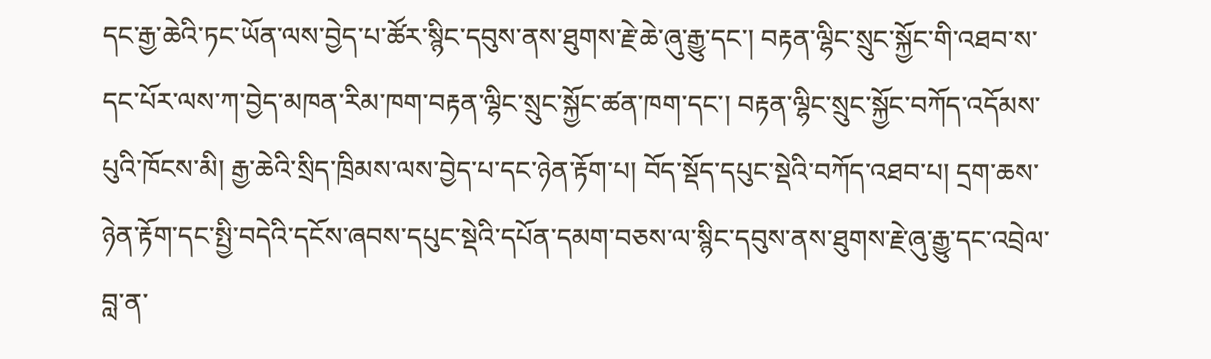དང་རྒྱ་ཆེའི་ཏང་ཡོན་ལས་བྱེད་པ་ཚོར་སྙིང་དབུས་ནས་ཐུགས་རྗེ་ཆེ་ཞུ་རྒྱུ་དང་། བརྟན་ལྷིང་སྲུང་སྐྱོང་གི་འཐབ་ས་དང་པོར་ལས་ཀ་བྱེད་མཁན་རིམ་ཁག་བརྟན་ལྷིང་སྲུང་སྐྱོང་ཚན་ཁག་དང་། བརྟན་ལྷིང་སྲུང་སྐྱོང་བཀོད་འདོམས་པུའི་ཁོངས་མི། རྒྱ་ཆེའི་སྲིད་ཁྲིམས་ལས་བྱེད་པ་དང་ཉེན་རྟོག་པ། བོད་སྡོད་དཔུང་སྡེའི་བཀོད་འཐབ་པ། དྲག་ཆས་ཉེན་རྟོག་དང་སྤྱི་བདེའི་དངོས་ཞབས་དཔུང་སྡེའི་དཔོན་དམག་བཅས་ལ་སྙིང་དབུས་ནས་ཐུགས་རྗེ་ཞུ་རྒྱུ་དང་འབྲེལ་བླ་ན་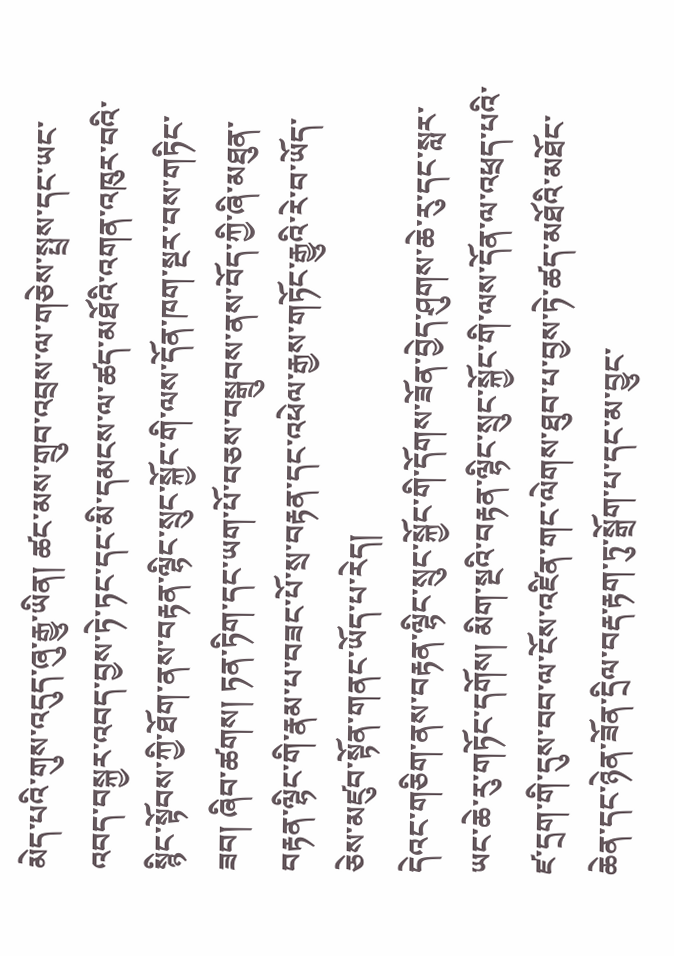མེད་པའི་གུས་འདུད་ཞུ་རྒྱུ་ཡིན། ཚང་མས་གྲུབ་འབྲས་ལ་གཅེས་སྤྲས་དང་ཡང་འབད་བསྐྱར་འབད་བྱས་ཏེ་ཏང་དང་མི་དམངས་ལ་ཚད་མཐོའི་འགན་འཁུར་བའི་སྙིང་སྟོབས་ཀྱི་ཐོག་ནས་བརྟན་ལྷིང་སྲུང་སྐྱོང་གི་ལས་དོན་ཁག་སྔར་བས་གཏིང་ཟབ། ཞིབ་ཚགས། ཏན་ཏིག་དང་ཡག་པོ་བཅས་བསྒྲུབས་ནས་བོད་ཀྱི་ཞི་མཐུན་བརྟན་ལྷིང་གི་རྣམ་པ་བཟང་པོ་སྲ་བརྟན་དང་འཕེལ་རྒྱས་གཏོང་རྒྱུའི་རེ་བ་ཡོད་ཅེས་མཛུབ་སྟོན་གནང་ཡོད་པ་རེད།
དེའང་གཅིག་ནས་བརྟན་ལྷིང་སྲུང་སྐྱོང་གི་དོགས་ཟོན་བྱེད་ཤུགས་ཆེ་རུ་དང་སླར་ཡང་ཆེ་རུ་གཏོང་དགོས། མིག་སྔའི་བརྟན་ལྷིང་སྲུང་སྐྱོང་གི་ལས་དོན་ལ་འཕྲད་པའི་ཛ་དྲག་གི་དུས་བབ་ལ་ངོས་འཛིན་གང་ལེགས་ཐུབ་པ་བྱས་ཏེ་ཚད་མཐོའི་མཐོང་ཆེན་དང་ཉེན་ཟོན་དྲིལ་བརྡ་རྟག་ཏུ་སྒྲོག་པ་དང་མ་བྱུང་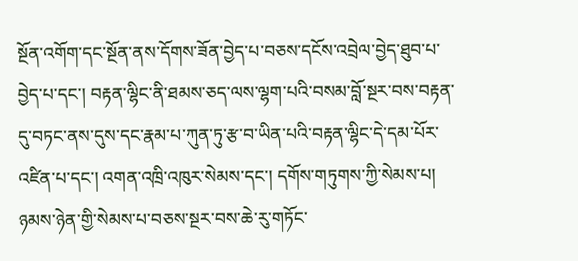སྔོན་འགོག་དང་སྔོན་ནས་དོགས་ཟོན་བྱེད་པ་བཅས་དངོས་འབྲེལ་བྱེད་ཐུབ་པ་བྱེད་པ་དང་། བརྟན་ལྷིང་ནི་ཐམས་ཅད་ལས་ལྷག་པའི་བསམ་བློ་སྔར་བས་བརྟན་དུ་བཏང་ནས་དུས་དང་རྣམ་པ་ཀུན་ཏུ་རྩ་བ་ཡིན་པའི་བརྟན་ལྷིང་དེ་དམ་པོར་འཛིན་པ་དང་། འགན་འཁྲི་འཁུར་སེམས་དང་། དགོས་གཏུགས་ཀྱི་སེམས་པ། ཉམས་ཉེན་གྱི་སེམས་པ་བཅས་སྔར་བས་ཆེ་རུ་གཏོང་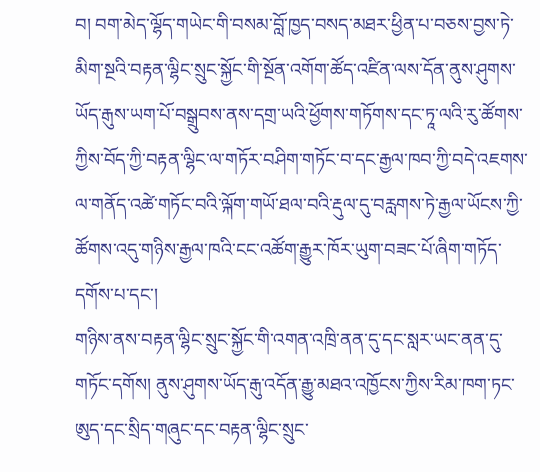བ། བག་མེད་ལྷོད་གཡེང་གི་བསམ་བློ་ཁྱད་བསད་མཐར་ཕྱིན་པ་བཅས་བྱས་ཏེ་མིག་སྔའི་བརྟན་ལྷིང་སྲུང་སྐྱོང་གི་སྔོན་འགོག་ཚོད་འཛིན་ལས་དོན་ནུས་ཤུགས་ཡོད་རྒུས་ཡག་པོ་བསྒྲུབས་ནས་དགྲ་ཡའི་ཕྱོགས་གཏོགས་དང་ཏཱ་ལའི་རུ་ཚོགས་ཀྱིས་བོད་ཀྱི་བརྟན་ལྷིང་ལ་གཏོར་བཤིག་གཏོང་བ་དང་རྒྱལ་ཁབ་ཀྱི་བདེ་འཇགས་ལ་གནོད་འཚེ་གཏོང་བའི་ལྐོག་གཡོ་ཐལ་བའི་རྡུལ་དུ་བརླགས་ཏེ་རྒྱལ་ཡོངས་ཀྱི་ཚོགས་འདུ་གཉིས་རྒྱལ་ཁའི་ངང་འཚོག་རྒྱུར་ཁོར་ཡུག་བཟང་པོ་ཞིག་གཏོད་དགོས་པ་དང་།
གཉིས་ནས་བརྟན་ལྷིང་སྲུང་སྐྱོང་གི་འགན་འཁྲི་ནན་དུ་དང་སླར་ཡང་ནན་དུ་གཏོང་དགོས། ནུས་ཤུགས་ཡོད་རྒུ་འདོན་རྒྱུ་མཐའ་འཁྱོངས་ཀྱིས་རིམ་ཁག་ཏང་ཨུད་དང་སྲིད་གཞུང་དང་བརྟན་ལྷིང་སྲུང་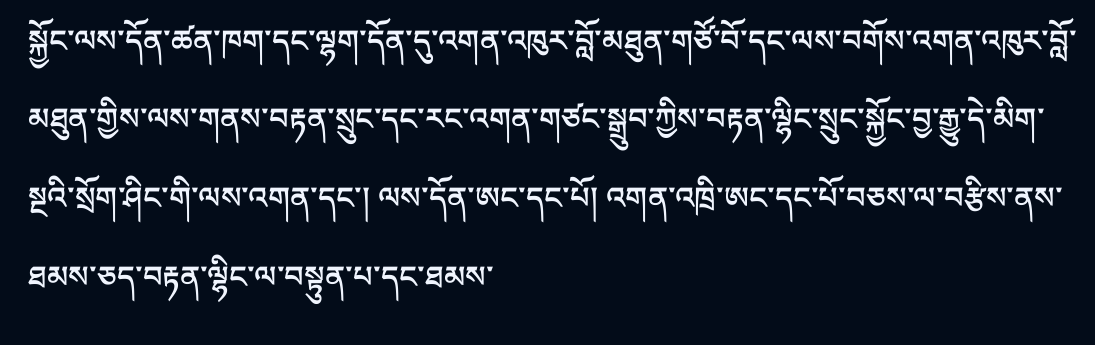སྐྱོང་ལས་དོན་ཚན་ཁག་དང་ལྷག་དོན་དུ་འགན་འཁུར་བློ་མཐུན་གཙོ་བོ་དང་ལས་བགོས་འགན་འཁུར་བློ་མཐུན་གྱིས་ལས་གནས་བརྟན་སྲུང་དང་རང་འགན་གཙང་སྒྲུབ་ཀྱིས་བརྟན་ལྷིང་སྲུང་སྐྱོང་བྱ་རྒྱུ་དེ་མིག་སྔའི་སྲོག་ཤིང་གི་ལས་འགན་དང་། ལས་དོན་ཨང་དང་པོ། འགན་འཁྲི་ཨང་དང་པོ་བཅས་ལ་བརྩིས་ནས་ཐམས་ཅད་བརྟན་ལྷིང་ལ་བསྟུན་པ་དང་ཐམས་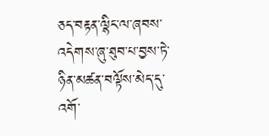ཅད་བརྟན་ལྷིང་ལ་ཞབས་འདེགས་ཞུ་ཐུབ་པ་བྱས་ཏེ་ཉིན་མཚན་བལྟོས་མེད་དུ་འགོ་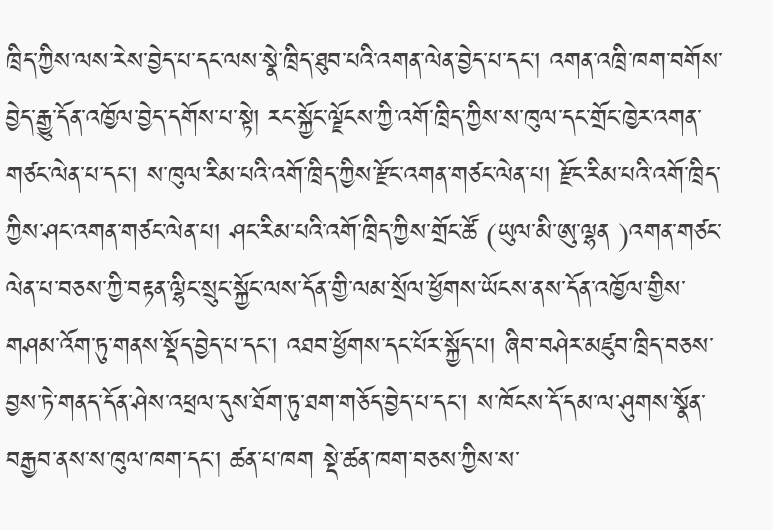ཁྲིད་ཀྱིས་ལས་རེས་བྱེད་པ་དང་ལས་སྣེ་ཁྲིད་ཐུབ་པའི་འགན་ལེན་བྱེད་པ་དང་། འགན་འཁྲི་ཁག་བགོས་བྱེད་རྒྱུ་དོན་འཁྱོལ་བྱེད་དགོས་པ་སྟེ། རང་སྐྱོང་ལྗོངས་ཀྱི་འགོ་ཁྲིད་ཀྱིས་ས་ཁུལ་དང་གྲོང་ཁྱེར་འགན་གཙང་ལེན་པ་དང་། ས་ཁུལ་རིམ་པའི་འགོ་ཁྲིད་ཀྱིས་རྫོང་འགན་གཙང་ལེན་པ། རྫོང་རིམ་པའི་འགོ་ཁྲིད་ཀྱིས་ཤང་འགན་གཙང་ལེན་པ། ཤང་རིམ་པའི་འགོ་ཁྲིད་ཀྱིས་གྲོང་ཚོ (ཡུལ་མི་ཨུ་ལྷན )འགན་གཙང་ལེན་པ་བཅས་ཀྱི་བརྟན་ལྷིང་སྲུང་སྐྱོང་ལས་དོན་གྱི་ལམ་སྲོལ་ཕྱོགས་ཡོངས་ནས་དོན་འཁྱོལ་གྱིས་གཤམ་འོག་ཏུ་གནས་སྡོད་བྱེད་པ་དང་། འཐབ་ཕྱོགས་དང་པོར་སྐྱོད་པ། ཞིབ་བཤེར་མཛུབ་ཁྲིད་བཅས་བྱས་ཏེ་གནད་དོན་ཤེས་འཕྲལ་དུས་ཐོག་ཏུ་ཐག་གཅོད་བྱེད་པ་དང་། ས་ཁོངས་དོ་དམ་ལ་ཤུགས་སྣོན་བརྒྱབ་ནས་ས་ཁུལ་ཁག་དང་། ཚན་པ་ཁག སྡེ་ཚན་ཁག་བཅས་ཀྱིས་ས་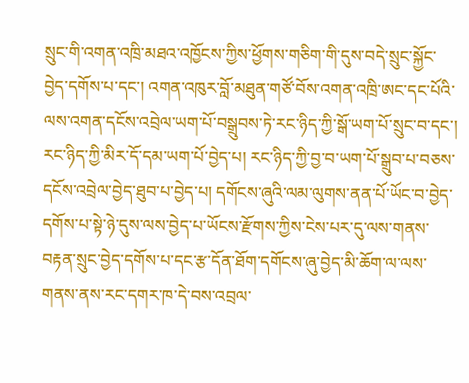སྲུང་གི་འགན་འཁྲི་མཐའ་འཁྱོངས་ཀྱིས་ཕྱོགས་གཅིག་གི་དུས་བདེ་སྲུང་སྐྱོང་བྱེད་དགོས་པ་དང་། འགན་འཁུར་བློ་མཐུན་གཙོ་བོས་འགན་འཁྲི་ཨང་དང་པོའི་ལས་འགན་དངོས་འབྲེལ་ཡག་པོ་བསྒྲུབས་ཏེ་རང་ཉིད་ཀྱི་སྒོ་ཡག་པོ་སྲུང་བ་དང་། རང་ཉིད་ཀྱི་མིར་དོ་དམ་ཡག་པོ་བྱེད་པ། རང་ཉིད་ཀྱི་བྱ་བ་ཡག་པོ་སྒྲུབ་པ་བཅས་དངོས་འབྲེལ་བྱེད་ཐུབ་པ་བྱེད་པ། དགོངས་ཞུའི་ལམ་ལུགས་ནན་པོ་ཡོང་བ་བྱེད་དགོས་པ་སྟེ་ཉེ་དུས་ལས་བྱེད་པ་ཡོངས་རྫོགས་ཀྱིས་ངེས་པར་དུ་ལས་གནས་བརྟན་སྲུང་བྱེད་དགོས་པ་དང་རྩ་དོན་ཐོག་དགོངས་ཞུ་བྱེད་མི་ཆོག་ལ་ལས་གནས་ནས་རང་དགར་ཁ་དེ་བས་འབྲལ་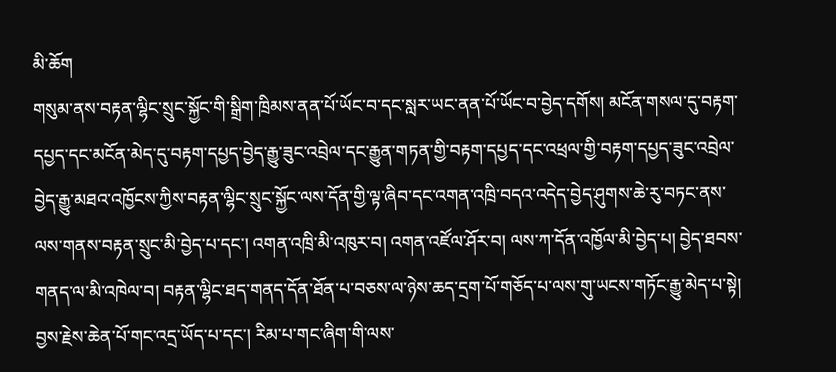མི་ཆོག
གསུམ་ནས་བརྟན་ལྷིང་སྲུང་སྐྱོང་གི་སྒྲིག་ཁྲིམས་ནན་པོ་ཡོང་བ་དང་སླར་ཡང་ནན་པོ་ཡོང་བ་བྱེད་དགོས། མངོན་གསལ་དུ་བརྟག་དཔྱད་དང་མངོན་མེད་དུ་བརྟག་དཔྱད་བྱེད་རྒྱུ་ཟུང་འབྲེལ་དང་རྒྱུན་གཏན་གྱི་བརྟག་དཔྱད་དང་འཕྲལ་གྱི་བརྟག་དཔྱད་ཟུང་འབྲེལ་བྱེད་རྒྱུ་མཐའ་འཁྱོངས་ཀྱིས་བརྟན་ལྷིང་སྲུང་སྐྱོང་ལས་དོན་གྱི་ལྟ་ཞིབ་དང་འགན་འཁྲི་བདའ་འདེད་བྱེད་ཤུགས་ཆེ་རུ་བཏང་ནས་ལས་གནས་བརྟན་སྲུང་མི་བྱེད་པ་དང་། འགན་འཁྲི་མི་འཁུར་བ། འགན་འཛོལ་ཤོར་བ། ལས་ཀ་དོན་འཁྱོལ་མི་བྱེད་པ། བྱེད་ཐབས་གནད་ལ་མི་འཁེལ་བ། བརྟན་ལྷིང་ཐད་གནད་དོན་ཐོན་པ་བཅས་ལ་ཉེས་ཆད་དྲག་པོ་གཅོད་པ་ལས་གུ་ཡངས་གཏོང་རྒྱུ་མེད་པ་སྟེ། བྱས་རྗེས་ཆེན་པོ་གང་འདྲ་ཡོད་པ་དང་། རིམ་པ་གང་ཞིག་གི་ལས་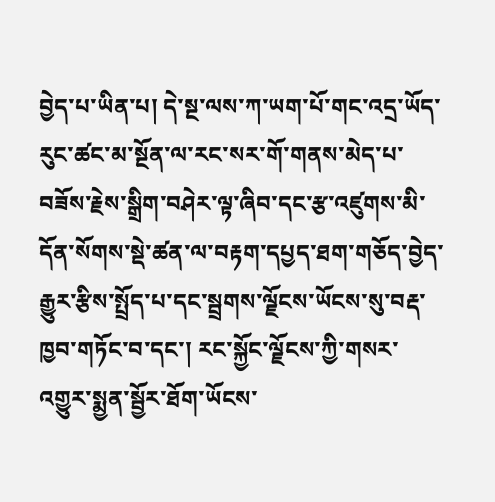བྱེད་པ་ཡིན་པ། དེ་སྔ་ལས་ཀ་ཡག་པོ་གང་འདྲ་ཡོད་རུང་ཚང་མ་སྔོན་ལ་རང་སར་གོ་གནས་མེད་པ་བཟོས་རྗེས་སྒྲིག་བཤེར་ལྟ་ཞིབ་དང་རྩ་འཛུགས་མི་དོན་སོགས་སྡེ་ཚན་ལ་བརྟག་དཔྱད་ཐག་གཅོད་བྱེད་རྒྱུར་རྩིས་སྤྲོད་པ་དང་སྦྲགས་ལྗོངས་ཡོངས་སུ་བརྡ་ཁྱབ་གཏོང་བ་དང་། རང་སྐྱོང་ལྗོངས་ཀྱི་གསར་འགྱུར་སྨྱན་སྦྱོར་ཐོག་ཡོངས་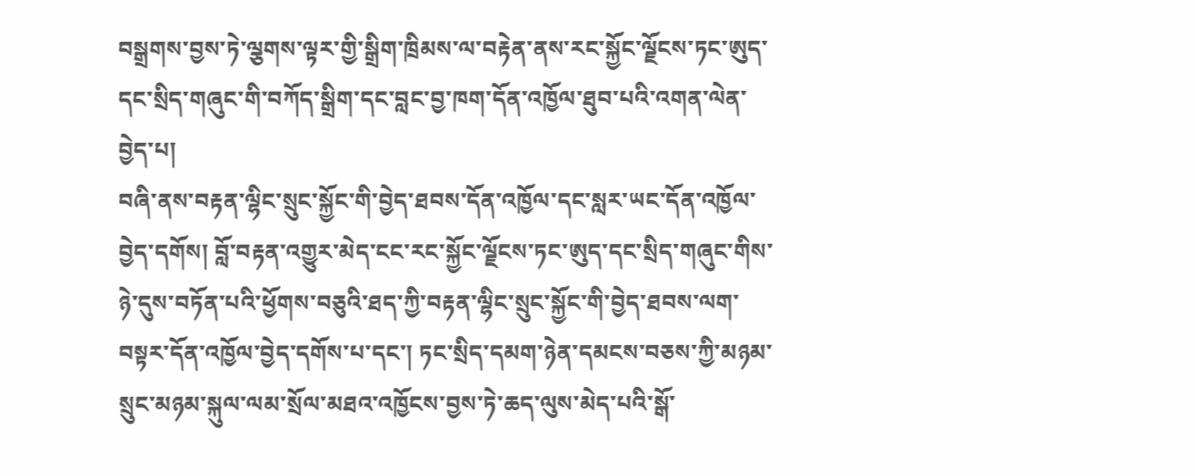བསྒྲགས་བྱས་ཏེ་ལྕགས་ལྟར་གྱི་སྒྲིག་ཁྲིམས་ལ་བརྟེན་ནས་རང་སྐྱོང་ལྗོངས་ཏང་ཨུད་དང་སྲིད་གཞུང་གི་བཀོད་སྒྲིག་དང་བླང་བྱ་ཁག་དོན་འཁྱོལ་ཐུབ་པའི་འགན་ལེན་བྱེད་པ།
བཞི་ནས་བརྟན་ལྷིང་སྲུང་སྐྱོང་གི་བྱེད་ཐབས་དོན་འཁྱོལ་དང་སླར་ཡང་དོན་འཁྱོལ་བྱེད་དགོས། བློ་བརྟན་འགྱུར་མེད་ངང་རང་སྐྱོང་ལྗོངས་ཏང་ཨུད་དང་སྲིད་གཞུང་གིས་ཉེ་དུས་བཏོན་པའི་ཕྱོགས་བཅུའི་ཐད་ཀྱི་བརྟན་ལྷིང་སྲུང་སྐྱོང་གི་བྱེད་ཐབས་ལག་བསྟར་དོན་འཁྱོལ་བྱེད་དགོས་པ་དང་། ཏང་སྲིད་དམག་ཉེན་དམངས་བཅས་ཀྱི་མཉམ་སྲུང་མཉམ་སྐུལ་ལམ་སྲོལ་མཐའ་འཁྱོངས་བྱས་ཏེ་ཆད་ལུས་མེད་པའི་སྒོ་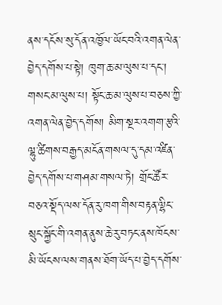ནས་དངོས་སུ་དོན་འཁྱོལ་ཡོང་བའི་འགན་ལེན་བྱེད་དགོས་པ་སྟེ། ཁུག་ཆ་མ་ལུས་པ་དང་། གསང་མ་ལུས་པ། སྟོང་ཆ་མ་ལུས་པ་བཅས་ཀྱི་འགན་ལེན་བྱེད་དགོས། མིག་སྔར་འགག་རྩའི་ལྷུ་ཚིགས་བརྒྱད་མངོན་གསལ་དུ་དམ་འཛིན་བྱེད་དགོས་པ་གཤམ་གསལ་ཏེ། གྲོང་ཚོར་བཅའ་སྡོད་ལས་དོན་རུ་ཁག་གིས་བརྟན་ལྷིང་སྲུང་སྐྱོང་གི་འགན་ནུས་ཆེ་རུ་བཏང་ནས་ཁོངས་མི་ཡོངས་ལས་གནས་ཐོག་ཡོད་པ་བྱེད་དགོས་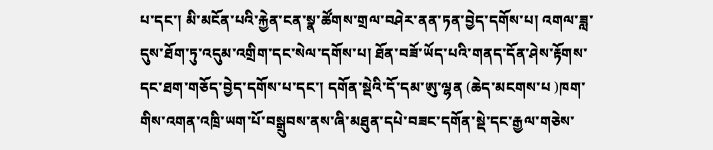པ་དང་། མི་མངོན་པའི་རྐྱེན་ངན་སྣ་ཚོགས་གྲལ་བཤེར་ནན་ཏན་བྱེད་དགོས་པ། འགལ་ཟླ་དུས་ཐོག་ཏུ་འདུམ་འགྲིག་དང་སེལ་དགོས་པ། ཐོན་བཟོ་ཡོད་པའི་གནད་དོན་ཤེས་རྟོགས་དང་ཐག་གཅོད་བྱེད་དགོས་པ་དང་། དགོན་སྡེའི་དོ་དམ་ཨུ་ལྷན (ཆེད་མངགས་པ )ཁག་གིས་འགན་འཁྲི་ཡག་པོ་བསྒྲུབས་ནས་ཞི་མཐུན་དཔེ་བཟང་དགོན་སྡེ་དང་རྒྱལ་གཅེས་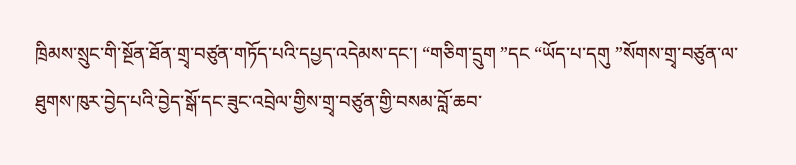ཁྲིམས་སྲུང་གི་སྔོན་ཐོན་གྲྭ་བཙུན་གཏོད་པའི་དཔྱད་འདེམས་དང་། “གཅིག་དྲུག ”དང “ཡོད་པ་དགུ ”སོགས་གྲྭ་བཙུན་ལ་ཐུགས་ཁུར་བྱེད་པའི་བྱེད་སྒོ་དང་ཟུང་འབྲེལ་གྱིས་གྲྭ་བཙུན་གྱི་བསམ་བློ་ཆབ་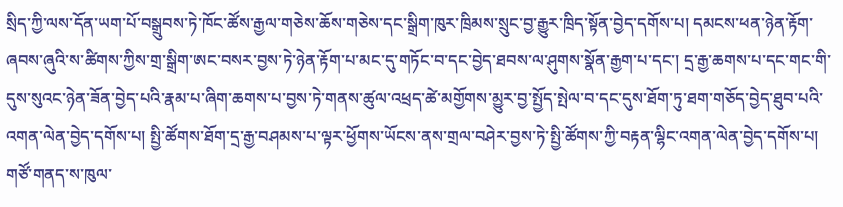སྲིད་ཀྱི་ལས་དོན་ཡག་པོ་བསྒྲུབས་ཏེ་ཁོང་ཚོས་རྒྱལ་གཅེས་ཆོས་གཅེས་དང་སྒྲིག་ཁུར་ཁྲིམས་སྲུང་བྱ་རྒྱུར་ཁྲིད་སྟོན་བྱེད་དགོས་པ། དམངས་ཕན་ཉེན་རྟོག་ཞབས་ཞུའི་ས་ཚིགས་ཀྱིས་གྲ་སྒྲིག་ཨང་བསར་བྱས་ཏེ་ཉེན་རྟོག་པ་མང་དུ་གཏོང་བ་དང་བྱེད་ཐབས་ལ་ཤུགས་སྣོན་རྒྱག་པ་དང་། དྲ་རྒྱ་ཆགས་པ་དང་གང་གི་དུས་སུའང་ཉེན་ཟོན་བྱེད་པའི་རྣམ་པ་ཞིག་ཆགས་པ་བྱས་ཏེ་གནས་ཚུལ་འཕྲད་ཚེ་མགྱོགས་མྱུར་བྱ་སྤྱོད་སྤེལ་བ་དང་དུས་ཐོག་ཏུ་ཐག་གཅོད་བྱེད་ཐུབ་པའི་འགན་ལེན་བྱེད་དགོས་པ། སྤྱི་ཚོགས་ཐོག་དྲ་རྒྱ་བཤམས་པ་ལྟར་ཕྱོགས་ཡོངས་ནས་གྲལ་བཤེར་བྱས་ཏེ་སྤྱི་ཚོགས་ཀྱི་བརྟན་ལྷིང་འགན་ལེན་བྱེད་དགོས་པ། གཙོ་གནད་ས་ཁུལ་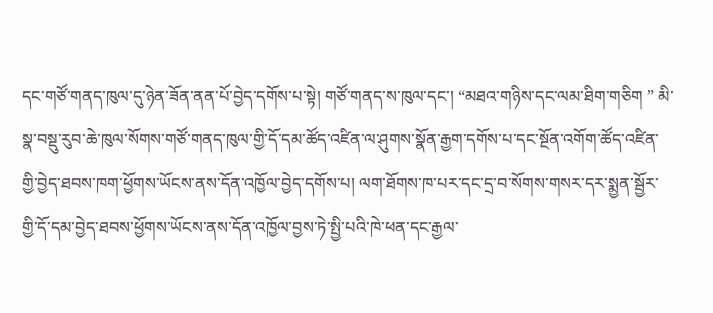དང་གཙོ་གནད་ཁུལ་དུ་ཉེན་ཟོན་ནན་པོ་བྱེད་དགོས་པ་སྟེ། གཙོ་གནད་ས་ཁུལ་དང་། “མཐའ་གཉིས་དང་ལམ་ཐིག་གཅིག ” མི་སྣ་བསྡུ་རུབ་ཆེ་ཁུལ་སོགས་གཙོ་གནད་ཁུལ་གྱི་དོ་དམ་ཚོད་འཛིན་ལ་ཤུགས་སྣོན་རྒྱག་དགོས་པ་དང་སྔོན་འགོག་ཚོད་འཛིན་གྱི་བྱེད་ཐབས་ཁག་ཕྱོགས་ཡོངས་ནས་དོན་འཁྱོལ་བྱེད་དགོས་པ། ལག་ཐོགས་ཁ་པར་དང་དྲ་བ་སོགས་གསར་དར་སྨྱན་སྦྱོར་གྱི་དོ་དམ་བྱེད་ཐབས་ཕྱོགས་ཡོངས་ནས་དོན་འཁྱོལ་བྱས་ཏེ་སྤྱི་པའི་ཁེ་ཕན་དང་རྒྱལ་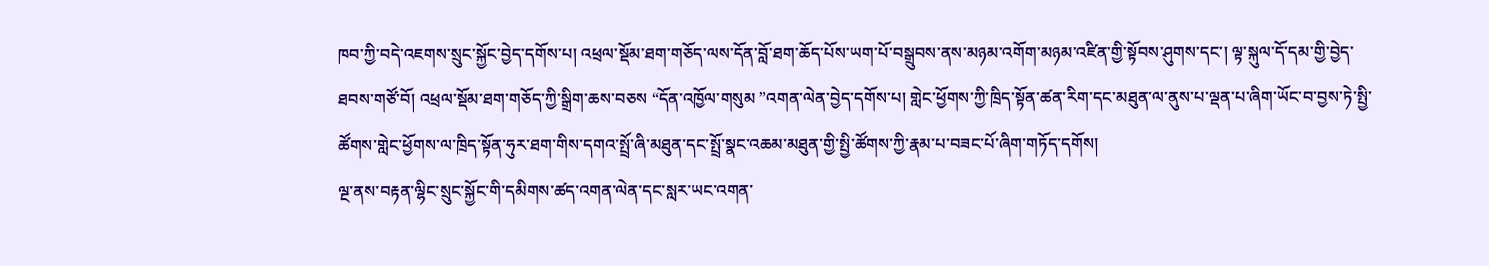ཁབ་ཀྱི་བདེ་འཇགས་སྲུང་སྐྱོང་བྱེད་དགོས་པ། འཕྲལ་སྡོམ་ཐག་གཅོད་ལས་དོན་བློ་ཐག་ཆོད་པོས་ཡག་པོ་བསྒྲུབས་ནས་མཉམ་འགོག་མཉམ་འཛིན་གྱི་སྟོབས་ཤུགས་དང་། ལྟ་སྐུལ་དོ་དམ་གྱི་བྱེད་ཐབས་གཙོ་བོ། འཕྲལ་སྡོམ་ཐག་གཅོད་ཀྱི་སྒྲིག་ཆས་བཅས “དོན་འཁྱོལ་གསུམ ”འགན་ལེན་བྱེད་དགོས་པ། གླེང་ཕྱོགས་ཀྱི་ཁྲིད་སྟོན་ཚན་རིག་དང་མཐུན་ལ་ནུས་པ་ལྡན་པ་ཞིག་ཡོང་བ་བྱས་ཏེ་སྤྱི་ཚོགས་གླེང་ཕྱོགས་ལ་ཁྲིད་སྟོན་ཧུར་ཐག་གིས་དགའ་སྤྲོ་ཞི་མཐུན་དང་སྤྲོ་སྣང་འཆམ་མཐུན་གྱི་སྤྱི་ཚོགས་ཀྱི་རྣམ་པ་བཟང་པོ་ཞིག་གཏོད་དགོས།
ལྔ་ནས་བརྟན་ལྷིང་སྲུང་སྐྱོང་གི་དམིགས་ཚད་འགན་ལེན་དང་སླར་ཡང་འགན་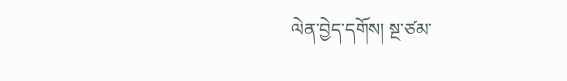ལེན་བྱེད་དགོས། སྔ་ཙམ་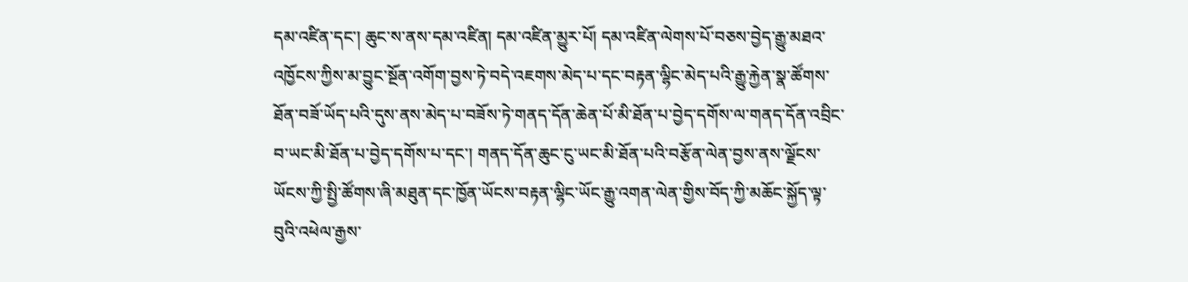དམ་འཛིན་དང་། ཆུང་ས་ནས་དམ་འཛིན། དམ་འཛིན་མྱུར་པོ། དམ་འཛིན་ལེགས་པོ་བཅས་བྱེད་རྒྱུ་མཐའ་འཁྱོངས་ཀྱིས་མ་བྱུང་སྔོན་འགོག་བྱས་ཏེ་བདེ་འཇགས་མེད་པ་དང་བརྟན་ལྷིང་མེད་པའི་རྒྱུ་རྐྱེན་སྣ་ཚོགས་ཐོན་བཟོ་ཡོད་པའི་དུས་ནས་མེད་པ་བཟོས་ཏེ་གནད་དོན་ཆེན་པོ་མི་ཐོན་པ་བྱེད་དགོས་ལ་གནད་དོན་འབྲིང་བ་ཡང་མི་ཐོན་པ་བྱེད་དགོས་པ་དང་། གནད་དོན་ཆུང་ངུ་ཡང་མི་ཐོན་པའི་བརྩོན་ལེན་བྱས་ནས་ལྗོངས་ཡོངས་ཀྱི་སྤྱི་ཚོགས་ཞི་མཐུན་དང་ཁྱོན་ཡོངས་བརྟན་ལྷིང་ཡོང་རྒྱུ་འགན་ལེན་གྱིས་བོད་ཀྱི་མཆོང་སྐྱོད་ལྟ་བུའི་འཕེལ་རྒྱས་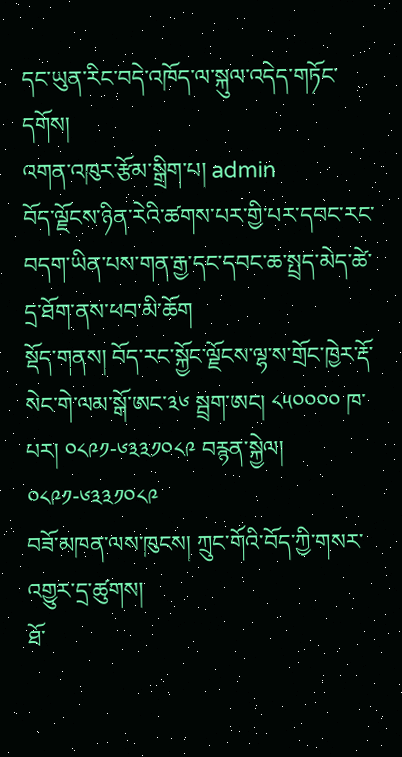དང་ཡུན་རིང་བདེ་འཁོད་ལ་སྐུལ་འདེད་གཏོང་དགོས།
འགན་འཁུར་རྩོམ་སྒྲིག་པ། admin
བོད་ལྗོངས་ཉིན་རེའི་ཚགས་པར་གྱི་པར་དབང་རང་བདག་ཡིན་པས་གན་རྒྱ་དང་དབང་ཆ་སྤྲད་མེད་ཚེ་དྲ་ཐོག་ནས་ཕབ་མི་ཆོག
སྡོད་གནས། བོད་རང་སྐྱོང་ལྗོངས་ལྷ་ས་གྲོང་ཁྱེར་རྡོ་སེང་གེ་ལམ་སྒོ་ཨང་༣༦ སྦྲག་ཨང། ༨༥༠༠༠༠ ཁ་པར། ༠༨༩༡-༦༣༣༡༠༨༩ བརྙན་སྐྱེལ། ༠༨༩༡-༦༣༣༡༠༨༩
བཟོ་མཁན་ལས་ཁུངས། ཀྲུང་གོའི་བོད་ཀྱི་གསར་འགྱུར་དྲ་ཚུགས།
ཐོ་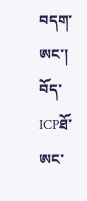བདག་ཨང་། བོད་ICPཐོ་ཨང་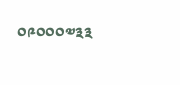༠༩༠༠༠༧༣༣